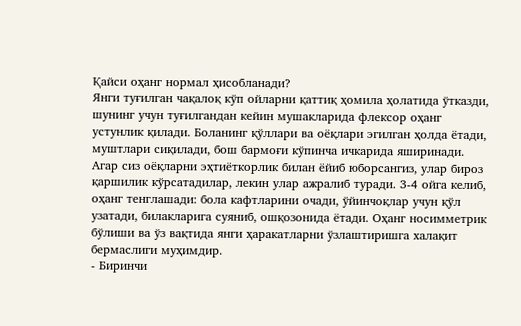Қайси оҳанг нормал ҳисобланади?
Янги туғилган чақалоқ кўп ойларни қаттиқ ҳомила ҳолатида ўтказди, шунинг учун туғилгандан кейин мушакларида флексор оҳанг устунлик қилади. Боланинг қўллари ва оёқлари эгилган ҳолда ётади, муштлари сиқилади, бош бармоғи кўпинча ичкарида яширинади. Агар сиз оёқларни эҳтиёткорлик билан ёйиб юборсангиз, улар бироз қаршилик кўрсатадилар, лекин улар ажралиб туради. 3-4 ойга келиб, оҳанг тенглашади: бола кафтларини очади, ўйинчоқлар учун қўл узатади, билакларига суяниб, ошқозонида ётади. Оҳанг носимметрик бўлиши ва ўз вақтида янги ҳаракатларни ўзлаштиришга халақит бермаслиги муҳимдир.
- Биринчи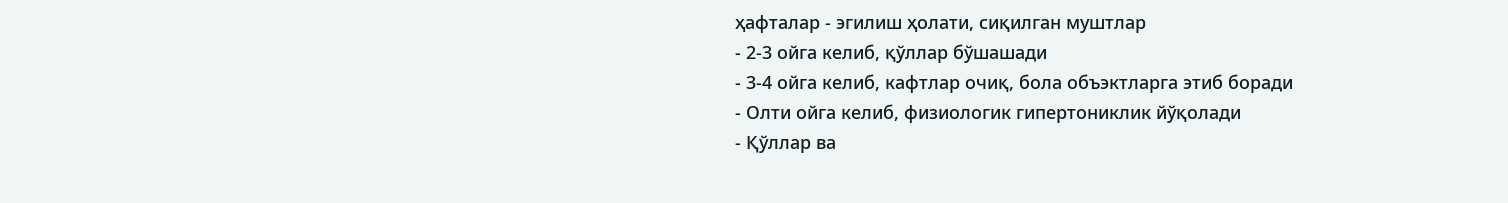ҳафталар - эгилиш ҳолати, сиқилган муштлар
- 2-3 ойга келиб, қўллар бўшашади
- 3-4 ойга келиб, кафтлар очиқ, бола объэктларга этиб боради
- Олти ойга келиб, физиологик гипертониклик йўқолади
- Қўллар ва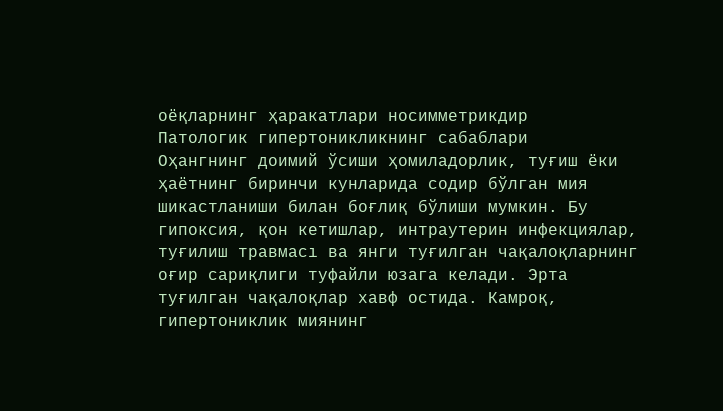оёқларнинг ҳаракатлари носимметрикдир
Патологик гипертоникликнинг сабаблари
Оҳангнинг доимий ўсиши ҳомиладорлик, туғиш ёки ҳаётнинг биринчи кунларида содир бўлган мия шикастланиши билан боғлиқ бўлиши мумкин. Бу гипоксия, қон кетишлар, интраутерин инфекциялар, туғилиш травмасı ва янги туғилган чақалоқларнинг оғир сариқлиги туфайли юзага келади. Эрта туғилган чақалоқлар хавф остида. Камроқ, гипертониклик миянинг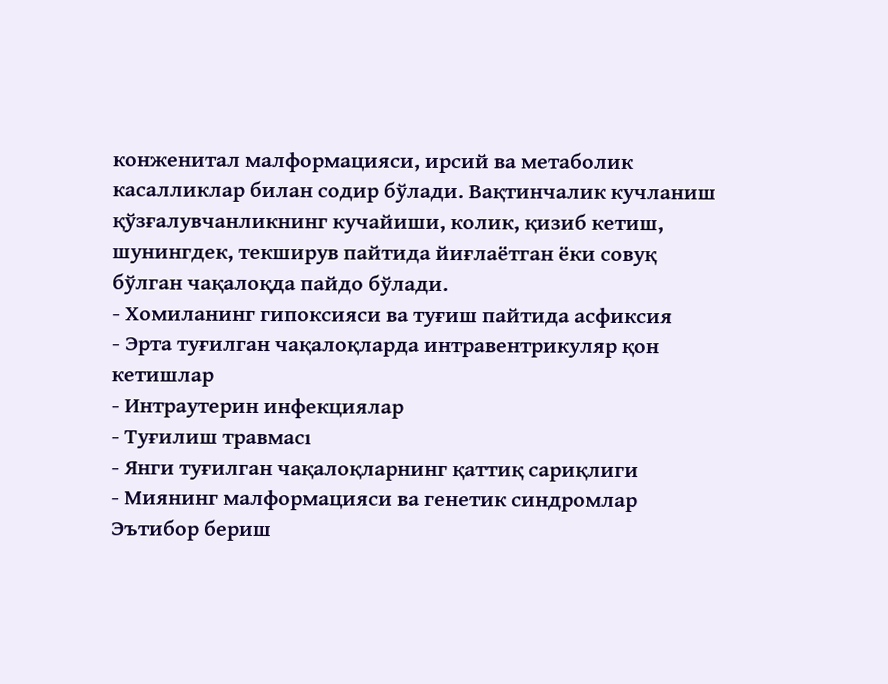конженитал малформацияси, ирсий ва метаболик касалликлар билан содир бўлади. Вақтинчалик кучланиш қўзғалувчанликнинг кучайиши, колик, қизиб кетиш, шунингдек, текширув пайтида йиғлаётган ёки совуқ бўлган чақалоқда пайдо бўлади.
- Хомиланинг гипоксияси ва туғиш пайтида асфиксия
- Эрта туғилган чақалоқларда интравентрикуляр қон кетишлар
- Интраутерин инфекциялар
- Туғилиш травмасı
- Янги туғилган чақалоқларнинг қаттиқ сариқлиги
- Миянинг малформацияси ва генетик синдромлар
Эътибор бериш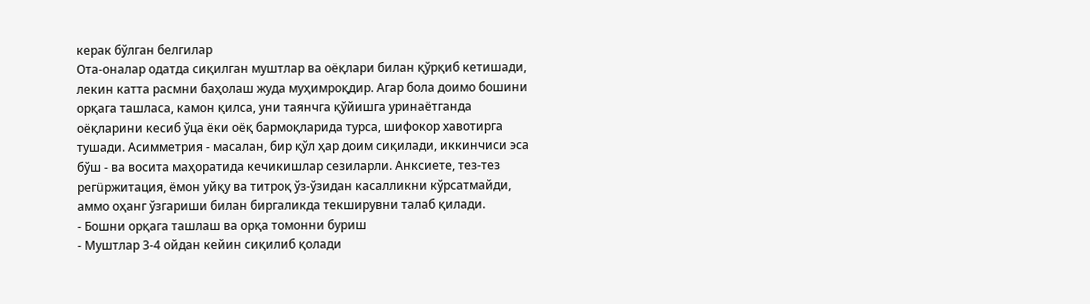керак бўлган белгилар
Ота-оналар одатда сиқилган муштлар ва оёқлари билан қўрқиб кетишади, лекин катта расмни баҳолаш жуда муҳимроқдир. Агар бола доимо бошини орқага ташласа, камон қилса, уни таянчга қўйишга уринаётганда оёқларини кесиб ўца ёки оёқ бармоқларида турса, шифокор хавотирга тушади. Асимметрия - масалан, бир қўл ҳар доим сиқилади, иккинчиси эса бўш - ва восита маҳоратида кечикишлар сезиларли. Анксиете, тез-тез регüржитация, ёмон уйқу ва титроқ ўз-ўзидан касалликни кўрсатмайди, аммо оҳанг ўзгариши билан биргаликда текширувни талаб қилади.
- Бошни орқага ташлаш ва орқа томонни буриш
- Муштлар 3-4 ойдан кейин сиқилиб қолади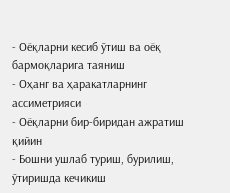- Оёқларни кесиб ўтиш ва оёқ бармоқларига таяниш
- Оҳанг ва ҳаракатларнинг ассиметрияси
- Оёқларни бир-биридан ажратиш қийин
- Бошни ушлаб туриш, бурилиш, ўтиришда кечикиш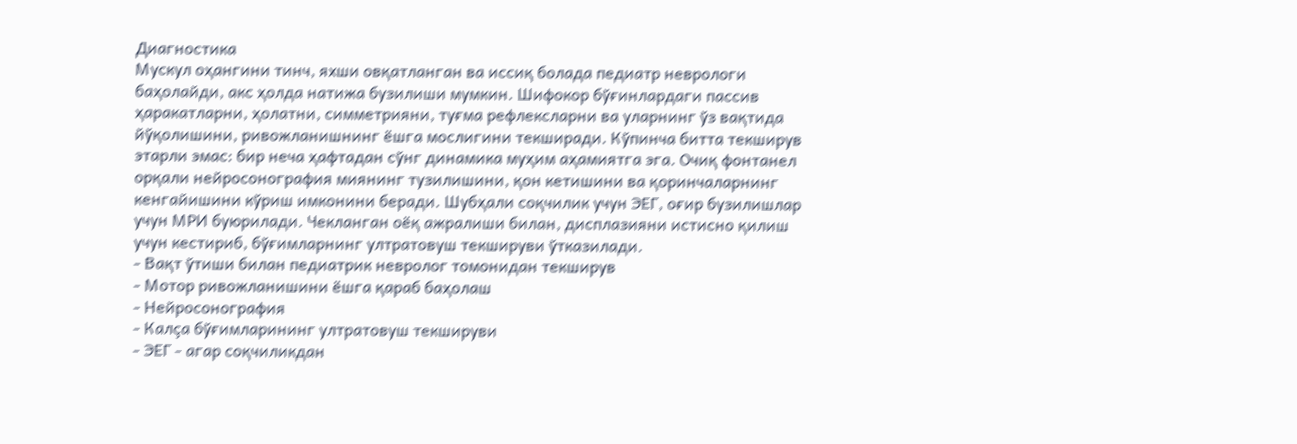Диагностика
Мускул оҳангини тинч, яхши овқатланган ва иссиқ болада педиатр неврологи баҳолайди, акс ҳолда натижа бузилиши мумкин. Шифокор бўғинлардаги пассив ҳаракатларни, ҳолатни, симметрияни, туғма рефлексларни ва уларнинг ўз вақтида йўқолишини, ривожланишнинг ёшга мослигини текширади. Кўпинча битта текширув этарли эмас: бир неча ҳафтадан сўнг динамика муҳим аҳамиятга эга. Очиқ фонтанел орқали нейросонография миянинг тузилишини, қон кетишини ва қоринчаларнинг кенгайишини кўриш имконини беради. Шубҳали соқчилик учун ЭЕГ, оғир бузилишлар учун МРИ буюрилади. Чекланган оёқ ажралиши билан, дисплазияни истисно қилиш учун кестириб, бўғимларнинг ултратовуш текшируви ўтказилади.
- Вақт ўтиши билан педиатрик невролог томонидан текширув
- Мотор ривожланишини ёшга қараб баҳолаш
- Нейросонография
- Калçа бўғимларининг ултратовуш текшируви
- ЭЕГ - агар соқчиликдан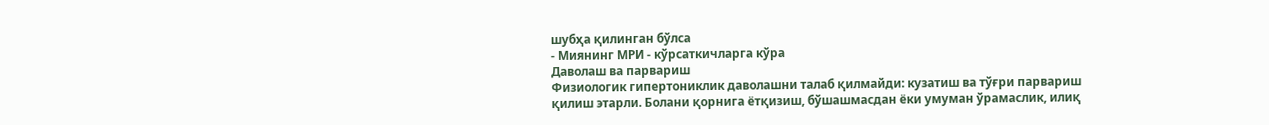шубҳа қилинган бўлса
- Миянинг МРИ - кўрсаткичларга кўра
Даволаш ва парвариш
Физиологик гипертониклик даволашни талаб қилмайди: кузатиш ва тўғри парвариш қилиш этарли. Болани қорнига ётқизиш, бўшашмасдан ёки умуман ўрамаслик, илиқ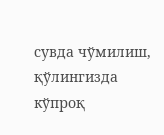сувда чўмилиш, қўлингизда кўпроқ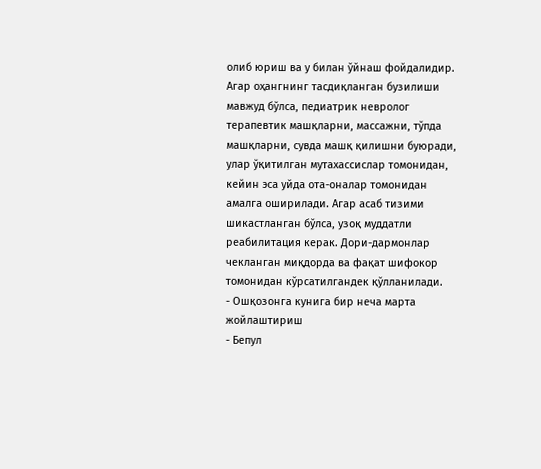олиб юриш ва у билан ўйнаш фойдалидир. Агар оҳангнинг тасдиқланган бузилиши мавжуд бўлса, педиатрик невролог терапевтик машқларни, массажни, тўпда машқларни, сувда машқ қилишни буюради, улар ўқитилган мутахассислар томонидан, кейин эса уйда ота-оналар томонидан амалга оширилади. Агар асаб тизими шикастланган бўлса, узоқ муддатли реабилитация керак. Дори-дармонлар чекланган миқдорда ва фақат шифокор томонидан кўрсатилгандек қўлланилади.
- Ошқозонга кунига бир неча марта жойлаштириш
- Бепул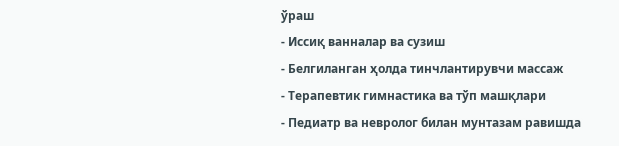ўраш
- Иссиқ ванналар ва сузиш
- Белгиланган ҳолда тинчлантирувчи массаж
- Терапевтик гимнастика ва тўп машқлари
- Педиатр ва невролог билан мунтазам равишда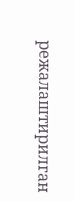режалаштирилган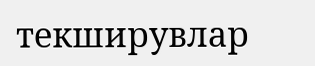текширувлар